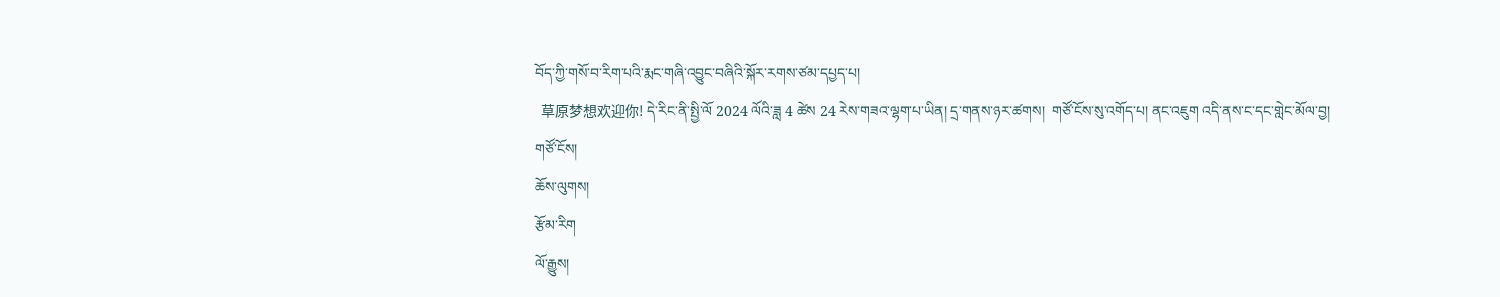བོད་ཀྱི་གསོ་བ་རིག་པའི་རྨང་གཞི་འབྱུང་བཞིའི་སྐོར་རགས་ཙམ་དཔྱད་པ།
  草原梦想欢迎你! དེ་རིང་ནི་སྤྱི་ལོ 2024 ལོའི་ཟླ 4 ཚེས 24 རེས་གཟའ་ལྷག་པ་ཡིན། དྲ་གནས་ཉར་ཚགས།  གཙོ་ངོས་སུ་འགོད་པ། ནང་འཇུག འདི་ནས་ང་དང་གླེང་མོལ་བྱ།
གཙོ་ངོས།
ཆོས་ལུགས།
རྩོམ་རིག
ལོ་རྒྱུས།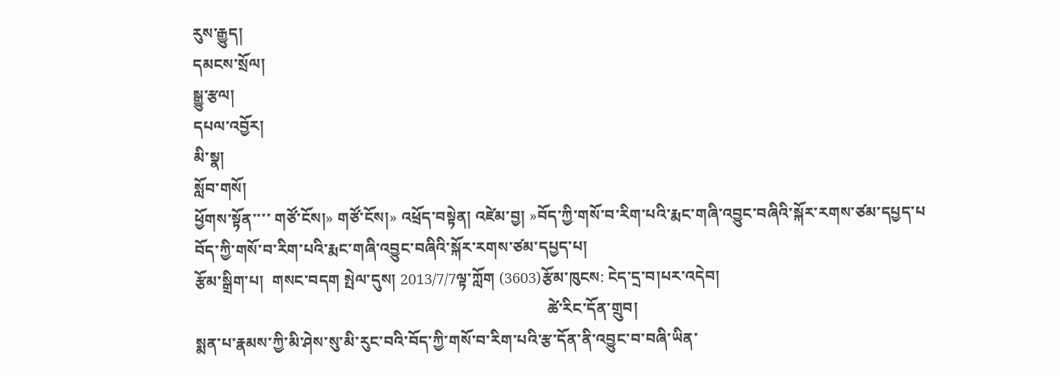རུས་རྒྱུད།
དམངས་སྲོལ།
སྒྱུ་རྩལ།
དཔལ་འབྱོར།
མི་སྣ།
སློབ་གསོ།
ཕྱོགས་སྟོན་་་་ གཙོ་ངོས།» གཙོ་ངོས།» འཕྲོད་བསྟེན། འཛེམ་བྱ། »བོད་ཀྱི་གསོ་བ་རིག་པའི་རྨང་གཞི་འབྱུང་བཞིའི་སྐོར་རགས་ཙམ་དཔྱད་པ
བོད་ཀྱི་གསོ་བ་རིག་པའི་རྨང་གཞི་འབྱུང་བཞིའི་སྐོར་རགས་ཙམ་དཔྱད་པ།
རྩོམ་སྒྲིག་པ།  གསང་བདག སྤེལ་དུས། 2013/7/7ལྟ་ཀློག (3603)རྩོམ་ཁུངས: ངེད་དྲ་བ།པར་འདེབ།
                                                                                          ཚེ་རིང་དོན་གྲུབ།
སྨན་པ་རྣམས་ཀྱི་མི་ཤེས་སུ་མི་རུང་བའི་བོད་ཀྱི་གསོ་བ་རིག་པའི་རྩ་དོན་ནི་འབྱུང་བ་བཞི་ཡིན་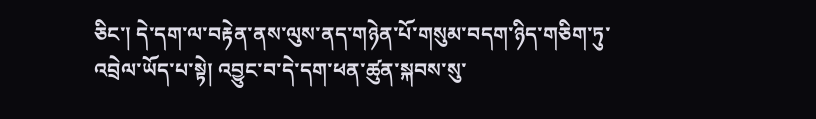ཅིང་། དེ་དག་ལ་བརྟེན་ནས་ལུས་ནད་གཉེན་པོ་གསུམ་བདག་ཉིད་གཅིག་ཏུ་འབྲེལ་ཡོད་པ་སྟེ། འབྱུང་བ་དེ་དག་ཕན་ཚུན་སྐབས་སུ་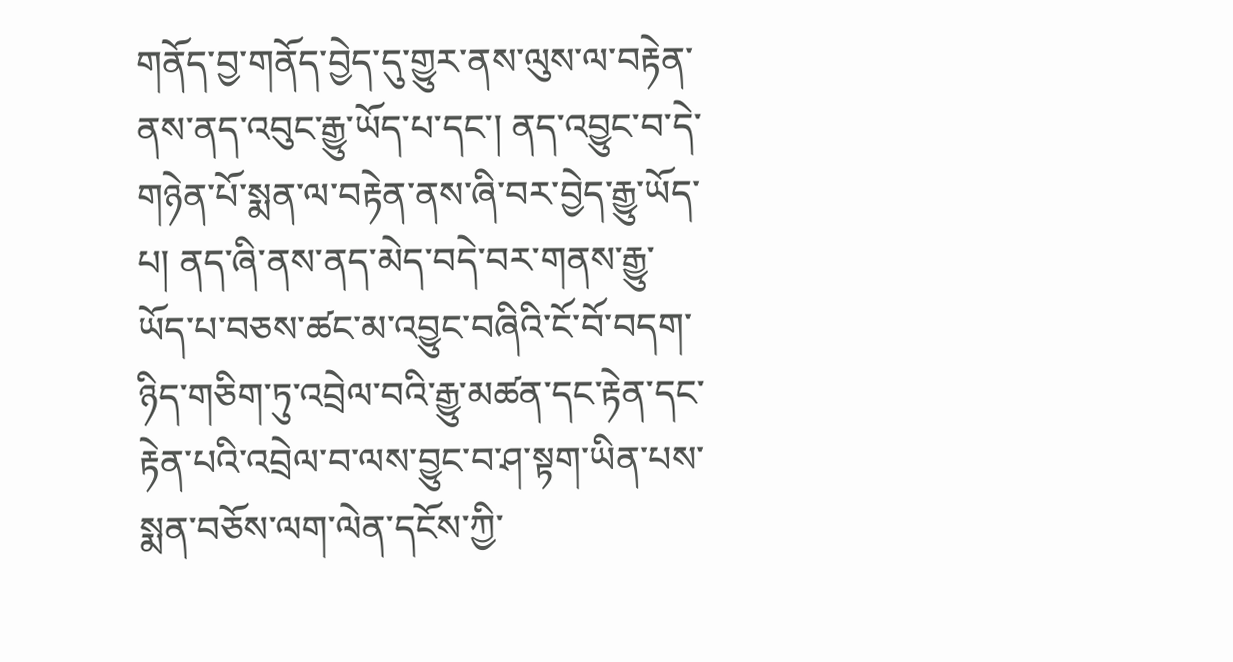གནོད་བྱ་གནོད་བྱེད་དུ་གྱུར་ནས་ལུས་ལ་བརྟེན་ནས་ནད་འབུང་རྒྱུ་ཡོད་པ་དང་། ནད་འབྱུང་བ་དེ་གཉེན་པོ་སྨན་ལ་བརྟེན་ནས་ཞི་བར་བྱེད་རྒྱུ་ཡོད་པ། ནད་ཞི་ནས་ནད་མེད་བདེ་བར་གནས་རྒྱུ་ཡོད་པ་བཅས་ཚང་མ་འབྱུང་བཞིའི་ངོ་བོ་བདག་ཉིད་གཅིག་ཏུ་འབྲེལ་བའི་རྒྱུ་མཚན་དང་རྟེན་དང་རྟེན་པའི་འབྲེལ་བ་ལས་བྱུང་བ་ཤ་སྟག་ཡིན་པས་སྨན་བཅོས་ལག་ལེན་དངོས་ཀྱི་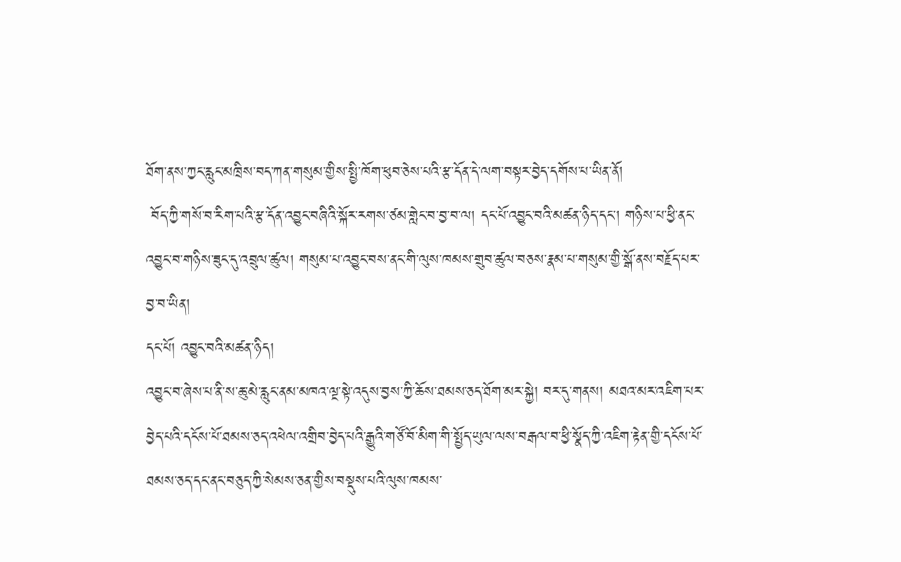ཐོག་ནས་ཀྱང་རླུང་མཁྲིས་བད་ཀན་གསུམ་གྱིས་སྤྱི་ཁོག་ཕུབ་ཅེས་པའི་རྩ་དོན་དེ་ལག་བསྟར་བྱེད་དགོས་པ་ཡིན་ནོ།
 བོད་ཀྱི་གསོ་བ་རིག་པའི་རྩ་དོན་འབྱུང་བཞིའི་སྐོར་རགས་ཙམ་གླེང་བ་བྱ་བ་ལ། དང་པོ་འབྱུང་བའི་མཚན་ཉིད་དང་། གཉིས་པ་ཕྱི་ནང་འབྱུང་བ་གཉིས་ཟུང་དུ་འབྲུལ་ཚུལ། གསུམ་པ་འབྱུང་བས་ནང་གི་ལུས་ཁམས་གྲུབ་ཚུལ་བཅས་རྣམ་པ་གསུམ་གྱི་སྒོ་ནས་བརྗོད་པར་བྱ་བ་ཡིན།
དང་པོ། འབྱུང་བའི་མཚན་ཉིད།
འབྱུང་བ་ཞེས་པ་ནི་ས་ཆུ་མེ་རླུང་ནམ་མཁའ་ལྔ་སྟེ་འདུས་བྱས་ཀྱི་ཆོས་ཐམས་ཅད་ཐོག་མར་སྐྱེ། བར་དུ་གནས། མཐའ་མར་འཇིག་པར་བྱེད་པའི་དངོས་པོ་ཐམས་ཅད་འཕེལ་འགྲིབ་བྱེད་པའི་རྒྱུའི་གཙོ་བོ་མིག་གི་སྤྱོད་ཡུལ་ལས་བརྒལ་བ་ཕྱི་སྣོད་ཀྱི་འཇིག་རྟེན་གྱི་དངོས་པོ་ཐམས་ཅད་དང་ནང་བཅུད་ཀྱི་སེམས་ཅན་གྱིས་བསྡུས་པའི་ལུས་ཁམས་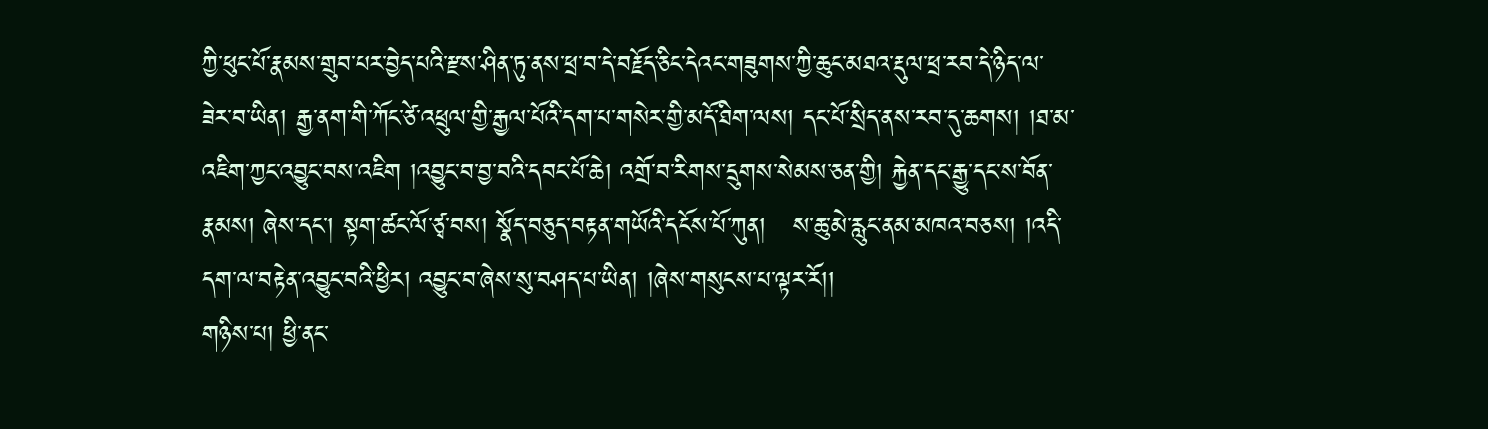ཀྱི་ཕུང་པོ་རྣམས་གྲུབ་པར་བྱེད་པའི་རྫས་ཤིན་ཏུ་ནས་ཕྲ་བ་དེ་བརྗོད་ཅིང་དེའང་གཟུགས་ཀྱི་ཆུང་མཐའ་རྡུལ་ཕྲ་རབ་དེ་ཉིད་ལ་ཟེར་བ་ཡིན། རྒྱ་ནག་གི་ཀོང་ཙེ་འཕྲུལ་གྱི་རྒྱལ་པོའི་དག་པ་གསེར་གྱི་མདོ་ཐིག་ལས། དང་པོ་སྲིད་ནས་རབ་དུ་ཆགས། །ཐ་མ་འཇིག་ཀྱང་འབྱུང་བས་འཇིག །འབྱུང་བ་བྱ་བའི་དབང་པོ་ཆེ། འགྲོ་བ་རིགས་དྲུགས་སེམས་ཅན་གྱི། རྐྱེན་དང་རྒྱུ་དང་ས་བོན་རྣམས། ཞེས་དང་། སྟག་ཚང་ལོ་ཙྭ་བས། སྣོད་བཅུད་བརྟན་གཡོའི་དངོས་པོ་ཀུན།   ས་ཆུ་མེ་རླུང་ནམ་མཁའ་བཅས། །འདི་དག་ལ་བརྟེན་འབྱུང་བའི་ཕྱིར། འབྱུང་བ་ཞེས་སུ་བཤད་པ་ཡིན། །ཞེས་གསུངས་པ་ལྟར་རོ།།
གཉིས་པ། ཕྱི་ནང་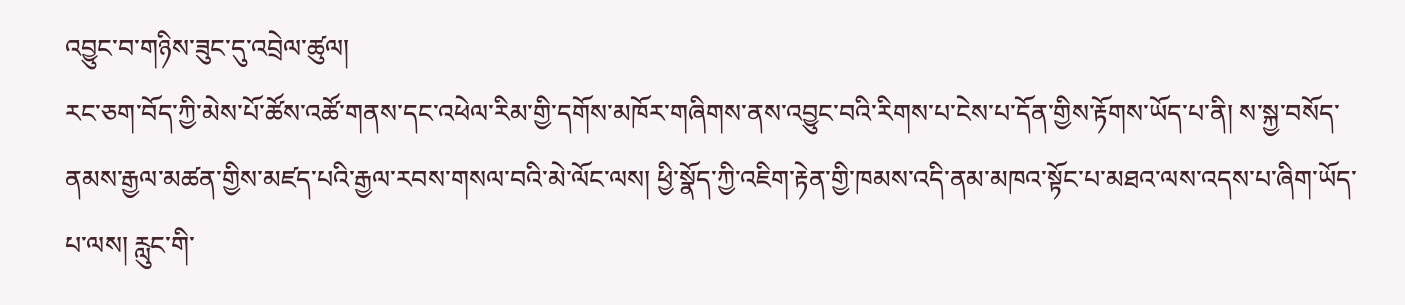འབྱུང་བ་གཉིས་ཟུང་དུ་འབྲེལ་ཚུལ།
རང་ཅག་བོད་ཀྱི་མེས་པོ་ཚོས་འཚོ་གནས་དང་འཕེལ་རིམ་གྱི་དགོས་མཁོར་གཞིགས་ནས་འབྱུང་བའི་རིགས་པ་ངེས་པ་དོན་གྱིས་རྟོགས་ཡོད་པ་ནི། ས་སྐྱ་བསོད་ནམས་རྒྱལ་མཚན་གྱིས་མཛད་པའི་རྒྱལ་རབས་གསལ་བའི་མེ་ལོང་ལས། ཕྱི་སྣོད་ཀྱི་འཇིག་རྟེན་གྱི་ཁམས་འདི་ནམ་མཁའ་སྟོང་པ་མཐའ་ལས་འདས་པ་ཞིག་ཡོད་པ་ལས། རླུང་གི་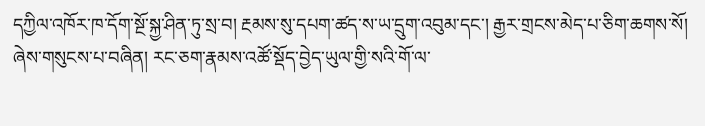དཀྱིལ་འཁོར་ཁ་དོག་སྔོ་སྐྱ་ཤིན་ཏུ་སྲ་བ། རྔམས་སུ་དཔག་ཚད་ས་ཡ་དྲུག་འབུམ་དང་། རྒྱར་གྲངས་མེད་པ་ཅིག་ཆགས་སོ། ཞེས་གསུངས་པ་བཞིན། རང་ཅག་རྣམས་འཚོ་སྡོད་བྱེད་ཡུལ་གྱི་སའི་གོ་ལ་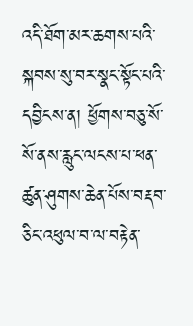འདི་ཐོག་མར་ཆགས་པའི་སྐབས་སུ་བར་སྣང་སྟོང་པའི་དབྱིངས་ན། ཕྱོགས་བཅུ་སོ་སོ་ནས་རླུང་ལངས་པ་ཕན་ཚུན་ཤུགས་ཆེན་པོས་བརྡབ་ཅིང་འཕུལ་བ་ལ་བརྟེན་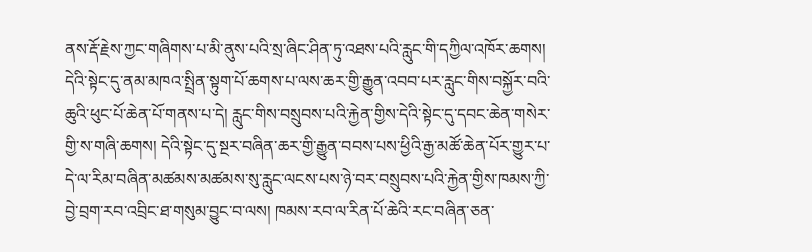ནས་རྡོ་རྗེས་ཀྱང་གཞིགས་པ་མི་ནུས་པའི་སྲ་ཞིང་ཤིན་ཏུ་འཐས་པའི་རླུང་གི་དཀྱིལ་འཁོར་ཆགས། དེའི་སྟེང་དུ་ནམ་མཁའ་སྤྲིན་སྟུག་པོ་ཆགས་པ་ལས་ཆར་གྱི་རྒྱུན་འབབ་པར་རླུང་གིས་བསྐྱོར་བའི་ཆུའི་ཕུང་པོ་ཆེན་པོ་གནས་པ་དེ། རླུང་གིས་བསྲུབས་པའི་རྐྱེན་གྱིས་དེའི་སྟེང་དུ་དབང་ཆེན་གསེར་གྱི་ས་གཞི་ཆགས། དེའི་སྟེང་དུ་སྔར་བཞིན་ཆར་གྱི་རྒྱུན་བབས་པས་ཕྱིའི་རྒྱ་མཚོ་ཆེན་པོར་གྱུར་པ་དེ་ལ་རིམ་བཞིན་མཚམས་མཚམས་སུ་རླུང་ལངས་པས་ཉེ་བར་བསྲུབས་པའི་རྐྱེན་གྱིས་ཁམས་ཀྱི་བྱེ་བྲག་རབ་འབྲིང་ཐ་གསུམ་བྱུང་བ་ལས། ཁམས་རབ་ལ་རིན་པོ་ཆེའི་རང་བཞིན་ཅན་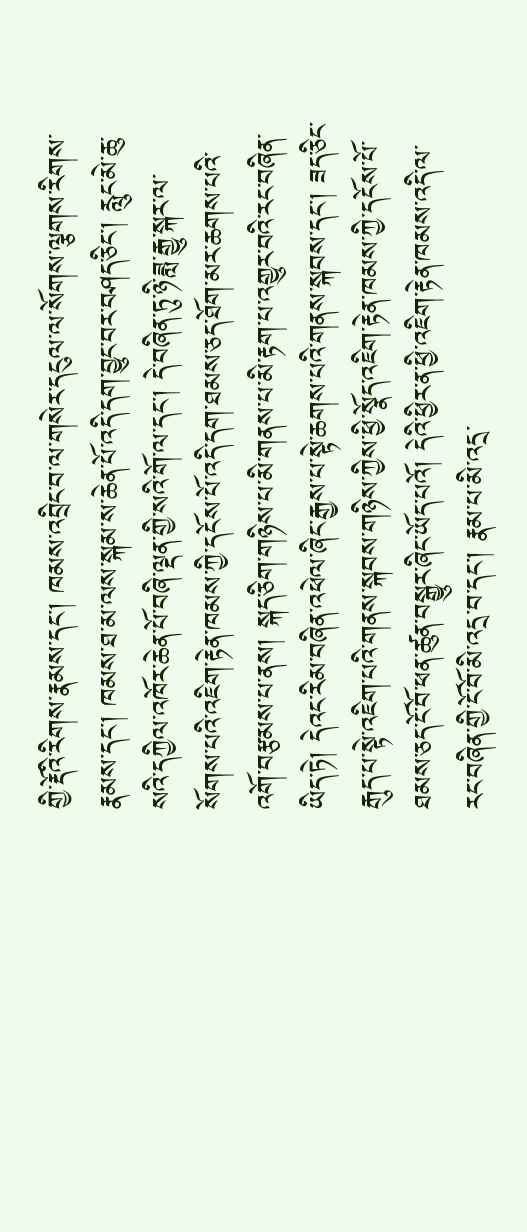གྱི་རྡོའི་རིགས་རྣམས་དང་། ཁམས་འབྲིང་བ་ལ་གསེར་དངུལ་ལ་སོགས་ལྕགས་རིགས་རྣམས་དང་། ཁམས་ཐ་མ་ལས་སྐམ་ས་ཆེན་པོ་འདི་དག་བྱུང་བར་བཤད་ཅིང་། རླུང་མེ་ཆུ་སའི་དཀྱིལ་འཁོར་ཆེན་པོ་བཞི་ལྡན་གྱི་སའི་གོ་ལ་དང་། དེ་བཞིན་ཏུ་ཉི་ཟླ་རྒྱུ་སྐར་ལ་སོགས་པའི་འཇིག་རྟེན་ཁམས་ཀྱི་དངོས་པོ་འདི་དག་ཐམས་ཅད་ཐོག་མར་ཆགས་པའི་འགོ་བརྩམས་པ་ནས། སྐད་ཅིག་གཉིས་པ་མི་གནས་པ་མི་རྟག་པ་འགྱུར་བའི་རང་བཞིན་ཡིད་ཏེ། དེའང་རིམ་བཞིན་འཕེལ་ཞིང་རྒྱས་པ་སྟེ་ཆགས་པའི་གནས་སྐབས་དང་། ཟད་ཅིང་རྒུད་པ་སྟེ་འཇིག་པའི་གནས་སྐབས་གཉིས་ཀྱིས་ཕྱི་སྣོད་འཇིག་རྟེན་ཁམས་ཀྱི་དངོས་པོ་ཐམས་ཅད་ངོ་བོ་ཕན་ཚུན་བསྒྱུར་ཞིང་ཡོད་པའོ། དེའི་ཕྱིར་ན་ཕྱི་འཇིག་རྟེན་ཁམས་འདི་ལ་རང་བཞིན་གྱི་ངོ་བོ་མི་འདྲ་བ་དང་། རྣམ་པ་མི་འདྲ་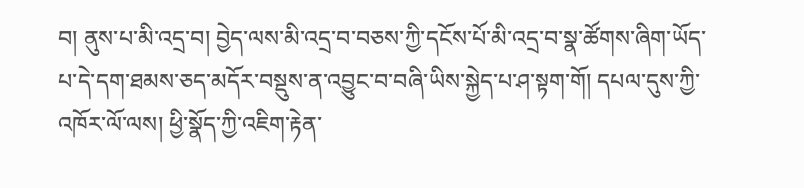བ། ནུས་པ་མི་འདྲ་བ། བྱེད་ལས་མི་འདྲ་བ་བཅས་ཀྱི་དངོས་པོ་མི་འདྲ་བ་སྣ་ཚོགས་ཞིག་ཡོད་པ་དེ་དག་ཐམས་ཅད་མདོར་བསྡུས་ན་འབྱུང་བ་བཞི་ཡིས་སྐྱེད་པ་ཤ་སྟག་གོ། དཔལ་དུས་ཀྱི་འཁོར་ལོ་ལས། ཕྱི་སྣོད་ཀྱི་འཇིག་རྟེན་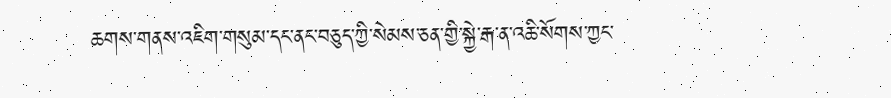ཆགས་གནས་འཇིག་གསུམ་དང་ནང་བཅུད་ཀྱི་སེམས་ཅན་གྱི་སྐྱེ་རྒ་ན་འཆི་སོགས་ཀྱང་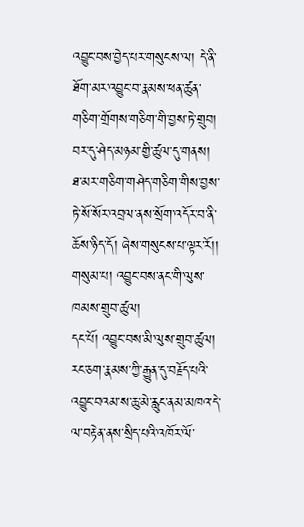འབྱུང་བས་བྱེད་པར་གསུངས་ལ། དེ་ནི་ཐོག་མར་འབྱུང་བ་རྣམས་ཕན་ཚུན་གཅིག་གྲོགས་གཅིག་གི་བྱས་ཏེ་གྲུབ། བར་དུ་ཤེད་མཉམ་གྱི་ཚུལ་དུ་གནས། ཐ་མར་གཅིག་གཤེད་གཅིག་གིས་བྱས་ཏེ་སོ་སོར་འབྲལ་ནས་སྲོག་འདོར་བ་ནི་ཆོས་ཉིད་དོ། ཞེས་གསུངས་པ་ལྟར་རོ།།
གསུམ་པ། འབྱུང་བས་ནང་གི་ལུས་ཁམས་གྲུབ་ཚུལ།
དང་པོ། འབྱུང་བས་མི་ལུས་གྲུབ་ཚུལ།
རང་ཅག་རྣམས་ཀྱི་རྒྱུན་དུ་བརྗོད་པའི་འབྱུང་བའམ་ས་ཆུ་མེ་རླུང་ནམ་མཁའ་དེ་ལ་བརྟེན་ནས་སྲིད་པའི་འཁོར་ལོ་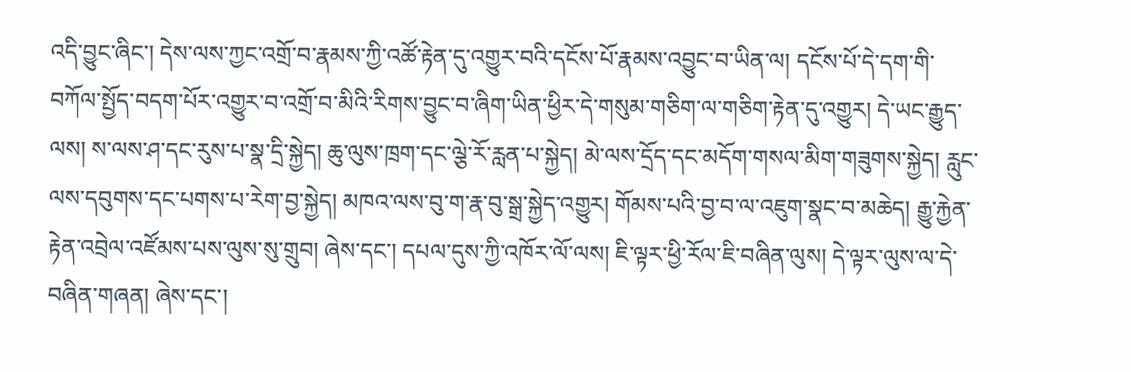འདི་བྱུང་ཞིང་། དེས་ལས་ཀྱང་འགྲོ་བ་རྣམས་ཀྱི་འཚོ་རྟེན་དུ་འགྱུར་བའི་དངོས་པོ་རྣམས་འབྱུང་བ་ཡིན་ལ། དངོས་པོ་དེ་དག་གི་བཀོལ་སྤྱོད་བདག་པོར་འགྱུར་བ་འགྲོ་བ་མིའི་རིགས་བྱུང་བ་ཞིག་ཡིན་ཕྱིར་དེ་གསུམ་གཅིག་ལ་གཅིག་རྟེན་དུ་འགྱུར། དེ་ཡང་རྒྱུད་ལས། ས་ལས་ཤ་དང་རུས་པ་སྣ་དྲི་སྐྱེད། ཆུ་ལུས་ཁྲག་དང་ལྕེ་རོ་རླན་པ་སྐྱེད། མེ་ལས་དྲོད་དང་མདོག་གསལ་མིག་གཟུགས་སྐྱེད། རླུང་ལས་དབུགས་དང་པགས་པ་རེག་བྱ་སྐྱེད། མཁའ་ལས་བུ་ག་རྣ་བུ་སྒྲ་སྐྱེད་འགྱུར། གོམས་པའི་བྱ་བ་ལ་འཇུག་སྣང་བ་མཆེད། རྒྱུ་རྐྱེན་རྟེན་འབྲེལ་འཛོམས་པས་ལུས་སུ་གྲུབ། ཞེས་དང་། དཔལ་དུས་ཀྱི་འཁོར་ལོ་ལས། ཇི་ལྟར་ཕྱི་རོལ་ཇི་བཞིན་ལུས། དེ་ལྟར་ལུས་ལ་དེ་བཞིན་གཞན། ཞེས་དང་།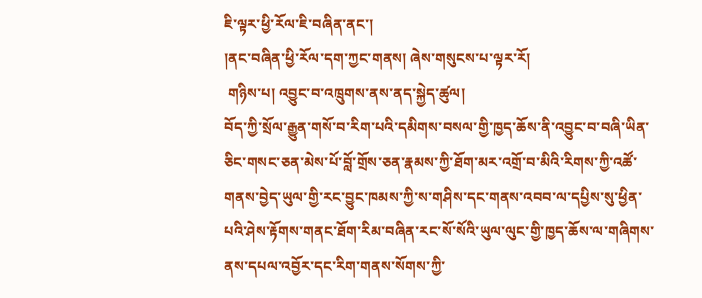ཇི་ལྟར་ཕྱི་རོལ་ཇི་བཞིན་ནང་།
།ནང་བཞིན་ཕྱི་རོལ་དག་ཀྱང་གནས། ཞེས་གསུངས་པ་ལྟར་རོ།
 གཉིས་པ། འབྱུང་བ་འཁྲུགས་ནས་ནད་སྐྱེད་ཚུལ།
བོད་ཀྱི་སྲོལ་རྒྱུན་གསོ་བ་རིག་པའི་དམིགས་བསལ་གྱི་ཁྱད་ཆོས་ནི་འབྱུང་བ་བཞི་ཡིན་ཅིང་གསང་ཅན་མེས་པོ་བློ་གྲོས་ཅན་རྣམས་ཀྱི་ཐོག་མར་འགྲོ་བ་མིའི་རིགས་ཀྱི་འཚོ་གནས་བྱེད་ཡུལ་གྱི་རང་བྱུང་ཁམས་ཀྱི་ས་གཤིས་དང་གནས་འབབ་ལ་དཔྱིས་སུ་ཕྱིན་པའི་ཤེས་རྟོགས་གནང་ཐོག་རིམ་བཞིན་རང་སོ་སོའི་ཡུལ་ལུང་གྱི་ཁྱད་ཆོས་ལ་གཞིགས་ནས་དཔལ་འབྱོར་དང་རིག་གནས་སོགས་ཀྱི་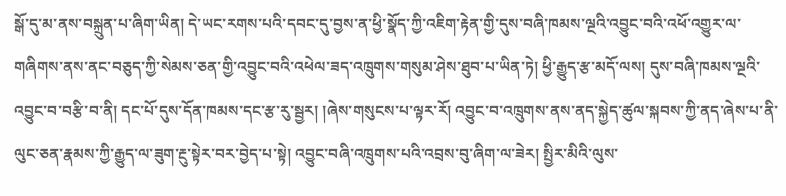སྒོ་དུ་མ་ནས་བསྐྲུན་པ་ཞིག་ཡིན། དེ་ཡང་རགས་པའི་དབང་དུ་བྱས་ན་ཕྱི་སྣོད་ཀྱི་འཇིག་རྟེན་གྱི་དུས་བཞི་ཁམས་ལྔའི་འབྱུང་བའི་འཕོ་འགྱུར་ལ་གཞིགས་ནས་ནང་བཅུད་ཀྱི་སེམས་ཅན་གྱི་འབྱུང་བའི་འཕེལ་ཟད་འཁྲུགས་གསུམ་ཤེས་ཐུབ་པ་ཡིན་ཏེ། ཕྱི་རྒྱུད་རྩ་མདོ་ལས། དུས་བཞི་ཁམས་ལྔའི་འབྱུང་བ་བརྩི་བ་ནི། དང་པོ་དུས་དོན་ཁམས་དང་རྩ་རུ་སྦྱར། །ཞེས་གསུངས་པ་ལྟར་རོ། འབྱུང་བ་འཁྲུགས་ནས་ནད་སྐྱེད་ཚུལ་སྐབས་ཀྱི་ནད་ཞེས་པ་ནི་ལུང་ཅན་རྣམས་ཀྱི་རྒྱུད་ལ་ཟུག་རྔུ་སྟེར་བར་བྱེད་པ་སྟེ། འབྱུང་བཞི་འཁྲུགས་པའི་འབྲས་བུ་ཞིག་ལ་ཟེར། སྤྱིར་མིའི་ལུས་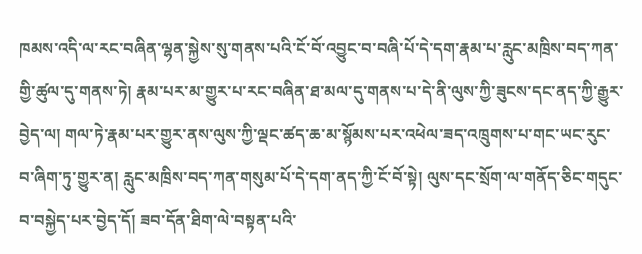ཁམས་འདི་ལ་རང་བཞིན་ལྷན་སྐྱེས་སུ་གནས་པའི་ངོ་བོ་འབྱུང་བ་བཞི་པོ་དེ་དག་རྣམ་པ་རླུང་མཁྲིས་བད་ཀན་གྱི་ཚུལ་དུ་གནས་ཏེ། རྣམ་པར་མ་གྱུར་པ་རང་བཞིན་ཐ་མལ་དུ་གནས་པ་དེ་ནི་ལུས་ཀྱི་ཟུངས་དང་ནད་ཀྱི་རྒྱུར་བྱེད་ལ། གལ་ཏེ་རྣམ་པར་གྱུར་ནས་ལུས་ཀྱི་ལྡང་ཚད་ཆ་མ་སྙོམས་པར་འཕེལ་ཟད་འཁྲུགས་པ་གང་ཡང་རུང་བ་ཞིག་ཏུ་གྱུར་ན། རླུང་མཁྲིས་བད་ཀན་གསུམ་པོ་དེ་དག་ནད་ཀྱི་ངོ་བོ་སྟེ། ལུས་དང་སྲོག་ལ་གནོད་ཅིང་གདུང་བ་བསྐྱེད་པར་བྱེད་དོ། ཟབ་དོན་ཐིག་ལེ་བསྟན་པའི་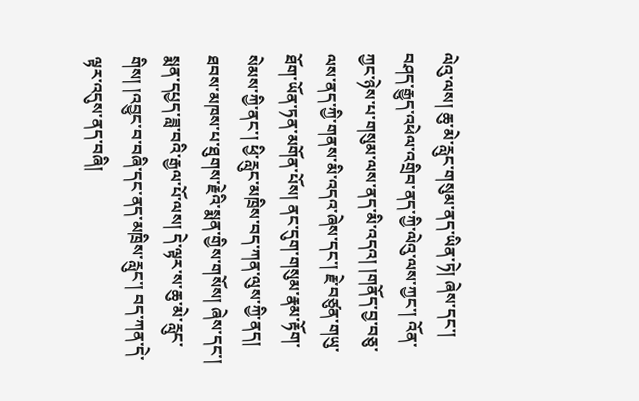ལེའུ་ལས། ཆུ་མེ་རླུང་གསུམ་ནད་ཡིན་ཏེ། ཞེས་དང་། བཤད་རྒྱུད་འཕེལ་འགྲིབ་ནད་ཀྱི་ལེའུ་ལས་ཀྱང་། འོན་ཀྱང་ཉེས་པ་གསུམ་ལས་ནད་མི་འདའ། །གནོད་བྱ་བཅུ་ལས་ནད་ཀྱི་གནས་མི་འདའ་ཞེས་དང་། རྗེ་བཙུན་གཡུ་ཐོག་ཡོན་ཏན་མགོན་པོས། ནང་དུག་གསུམ་རྣམ་རྟོག་སེམས་ཀྱི་ནང་། ཕྱི་རླུང་མཁྲིས་བད་ཀན་ལུས་ཀྱི་ནད། ཐབས་མཁས་པ་ཐུགས་རྗེའི་སྨན་གྱིས་གསོས། ཞེས་དང་། སྨན་དཔྱད་ཟླ་བའི་རྒྱལ་པོ་ལས། དེ་ལྟར་ས་ཆུ་མེ་རླུང་གིས། །འབྱུང་བ་བཞི་དང་ནད་མཁྲིས་རླུང་། བད་ཀན་དེ་ལྟར་འདུས་ནད་བཞི།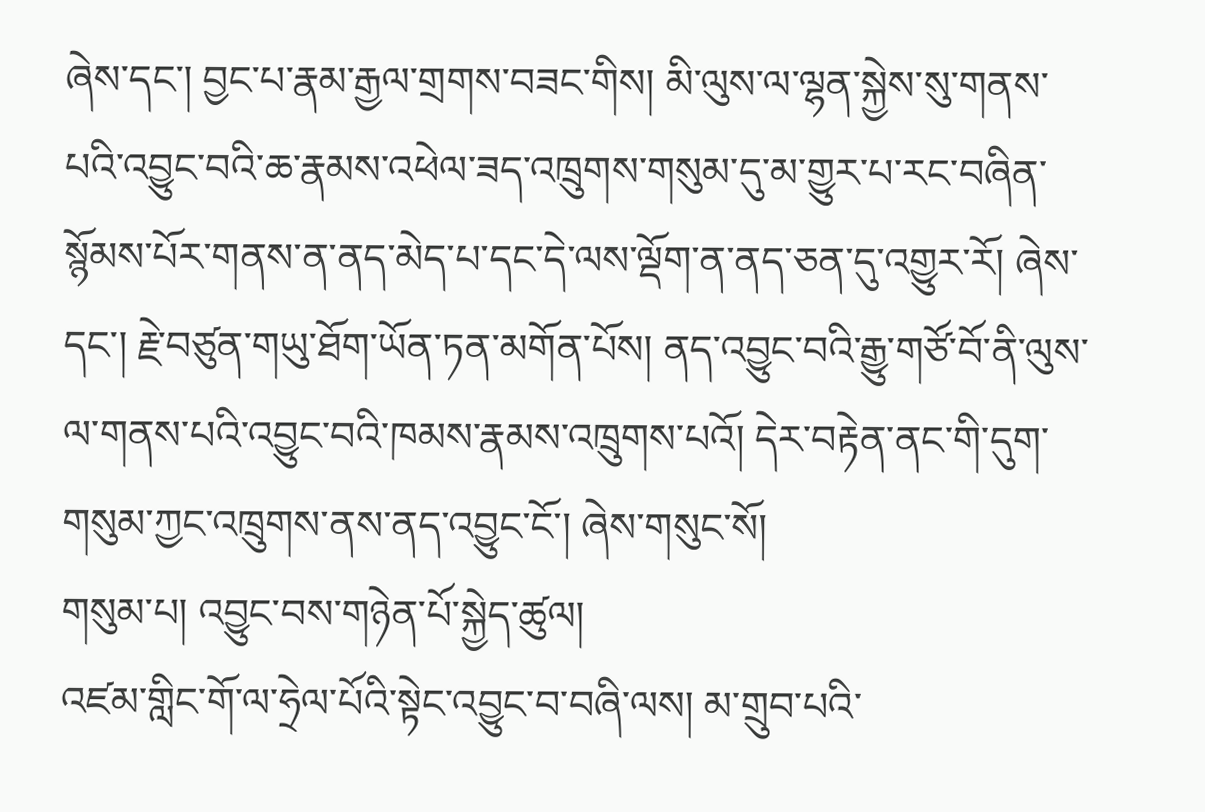ཞེས་དང་། བྱང་པ་རྣམ་རྒྱལ་གྲགས་བཟང་གིས། མི་ལུས་ལ་ལྷན་སྐྱེས་སུ་གནས་པའི་འབྱུང་བའི་ཆ་རྣམས་འཕེལ་ཟད་འཁྲུགས་གསུམ་དུ་མ་གྱུར་པ་རང་བཞིན་སྙོམས་པོར་གནས་ན་ནད་མེད་པ་དང་དེ་ལས་ལྡོག་ན་ནད་ཅན་དུ་འགྱུར་རོ། ཞེས་དང་། རྗེ་བཙུན་གཡུ་ཐོག་ཡོན་ཏན་མགོན་པོས། ནད་འབྱུང་བའི་རྒྱུ་གཙོ་བོ་ནི་ལུས་ལ་གནས་པའི་འབྱུང་བའི་ཁམས་རྣམས་འཁྲུགས་པའོ། དེར་བརྟེན་ནང་གི་དུག་གསུམ་ཀྱང་འཁྲུགས་ནས་ནད་འབྱུང་ངོ་། ཞེས་གསུང་སོ།
གསུམ་པ། འབྱུང་བས་གཉེན་པོ་སྐྱེད་ཚུལ།
འཛམ་གླིང་གོ་ལ་ཧྲེལ་པོའི་སྟེང་འབྱུང་བ་བཞི་ལས། མ་གྲུབ་པའི་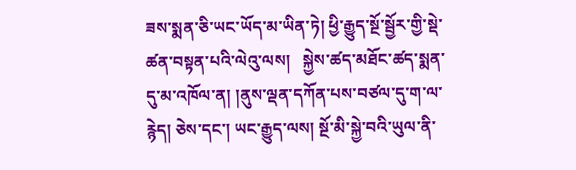ཟས་སྨན་ཅི་ཡང་ཡོད་མ་ཡིན་ཏེ། ཕྱི་རྒྱུད་སྔོ་སྦྱོར་གྱི་སྡེ་ཚན་བསྟན་པའི་ལེའུ་ལས།   སྐྱེས་ཚད་མཐོང་ཚད་སྨན་དུ་མ་འཁོལ་ན། །ནུས་ལྡན་དཀོན་པས་བཙལ་དུ་ག་ལ་རྙེད། ཅེས་དང་། ཡང་རྒྱུད་ལས། སྔོ་མི་སྐྱེ་བའི་ཡུལ་ནི་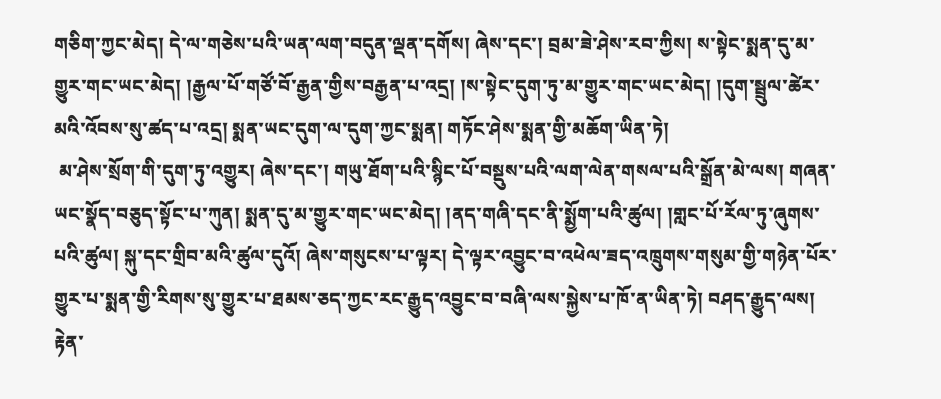གཅིག་ཀྱང་མེད། དེ་ལ་གཅེས་པའི་ཡན་ལག་བདུན་ལྡན་དགོས། ཞེས་དང་། བྲམ་ཟེ་ཤེས་རབ་ཀྱིས། ས་སྟེང་སྨན་དུ་མ་གྱུར་གང་ཡང་མེད། །རྒྱལ་པོ་གཙོ་བོ་རྒྱན་གྱིས་བརྒྱན་པ་འདྲ། །ས་སྟེང་དུག་ཏུ་མ་གྱུར་གང་ཡང་མེད། །དུག་སྦྲུལ་ཚེར་མའི་འོབས་སུ་ཚད་པ་འདྲ། སྨན་ཡང་དུག་ལ་དུག་ཀྱང་སྨན། གཏོང་ཤེས་སྨན་གྱི་མཆོག་ཡིན་ཏེ།
 མ་ཤེས་སྲོག་གི་དུག་ཏུ་འགྱུར། ཞེས་དང་། གཡུ་ཐོག་པའི་སྙིང་པོ་བསྡུས་པའི་ལག་ལེན་གསལ་པའི་སྒྲོན་མེ་ལས། གཞན་ཡང་སྣོད་བཅུད་སྟོང་པ་ཀུན། སྨན་དུ་མ་གྱུར་གང་ཡང་མེད། །ནད་གཞི་དང་ནི་སྨྱོག་པའི་ཚུལ། །གླང་པོ་རོལ་ཏུ་ཞུགས་པའི་ཚུལ། སྐུ་དང་གྲིབ་མའི་ཚུལ་དུའོ། ཞེས་གསུངས་པ་ལྟར། དེ་ལྟར་འབྱུང་བ་འཕེལ་ཟད་འཁྲུགས་གསུམ་གྱི་གཉེན་པོར་གྱུར་པ་སྨན་གྱི་རིགས་སུ་གྱུར་པ་ཐམས་ཅད་ཀྱང་རང་རྒྱུད་འབྱུང་བ་བཞི་ལས་སྐྱེས་པ་ཁོ་ན་ཡིན་ཏེ། བཤད་རྒྱུད་ལས། རྟེན་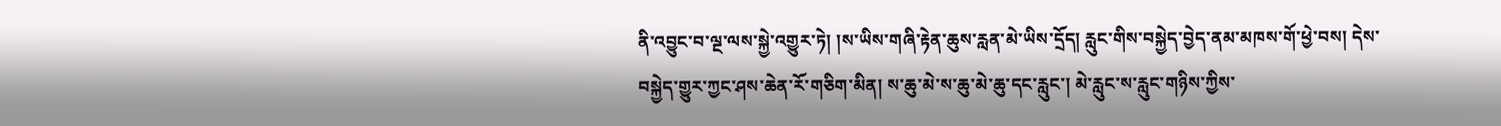ནི་འབྱུང་བ་ལྔ་ལས་སྐྱེ་འགྱུར་ཏེ། །ས་ཡིས་གཞི་རྟེན་ཆུས་རླན་མེ་ཡིས་དྲོད། རླུང་གིས་བསྐྱེད་བྱེད་ནམ་མཁས་གོ་ཕྱེ་བས། དེས་བསྐྱེད་གྱུར་ཀྱང་ཤས་ཆེན་རོ་གཅིག་མིན། ས་ཆུ་མེ་ས་ཆུ་མེ་ཆུ་དང་རླུང་། མེ་རླུང་ས་རླུང་གཉིས་ཀྱིས་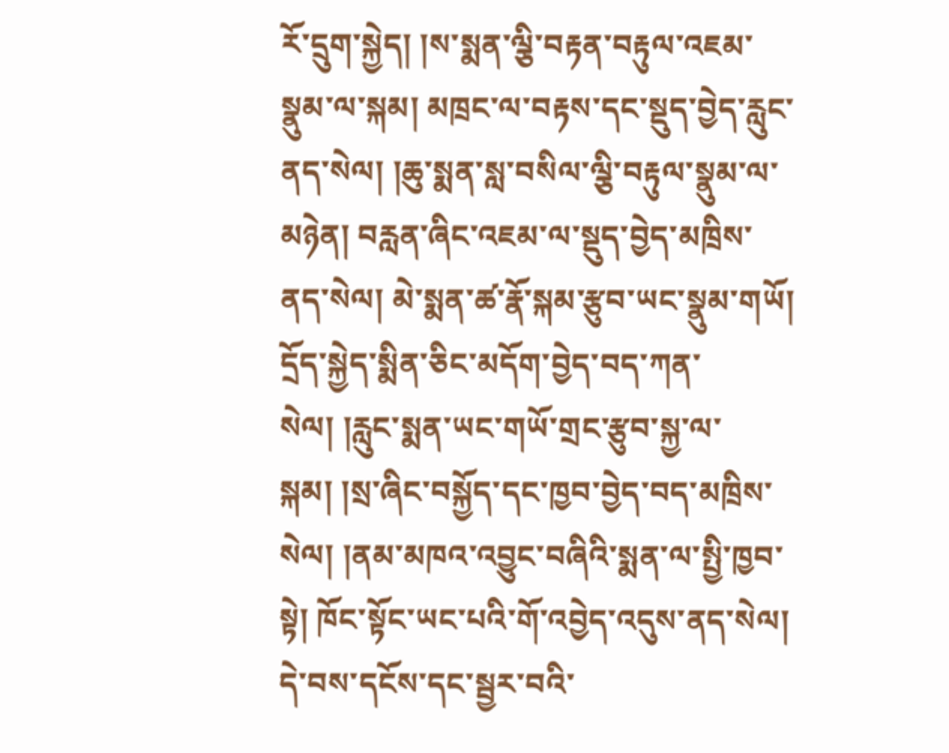རོ་དྲུག་སྐྱེད། །ས་སྨན་ལྕི་བརྟན་བརྟུལ་འཇམ་སྣུམ་ལ་སྐམ། མཁྲང་ལ་བརྟས་དང་སྡུད་བྱེད་རླུང་ནད་སེལ། །ཆུ་སྨན་སླ་བསིལ་ལྕི་བརྟུལ་སྣུམ་ལ་མཉེན། བརླན་ཞིང་འཇམ་ལ་སྡུད་བྱེད་མཁྲིས་ནད་སེལ། མེ་སྨན་ཚ་རྣོ་སྐམ་རྩུབ་ཡང་སྣུམ་གཡོ། དྲོད་སྐྱེད་སྨིན་ཅིང་མདོག་བྱེད་བད་ཀན་སེལ། །རླུང་སྨན་ཡང་གཡོ་གྲང་རྩུབ་སྐྱ་ལ་སྐམ། །སྲ་ཞིང་བསྐྱོད་དང་ཁྱབ་བྱེད་བད་མཁྲིས་སེལ། །ནམ་མཁའ་འབྱུང་བཞིའི་སྨན་ལ་སྤྱི་ཁྱབ་སྟེ། ཁོང་སྟོང་ཡང་པའི་གོ་འབྱེད་འདུས་ནད་སེལ། དེ་བས་དངོས་དང་སྦྱར་བའི་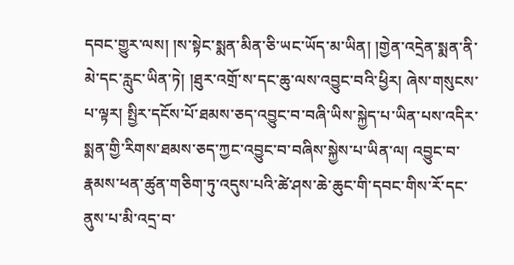དབང་གྱུར་ལས། །ས་སྟེང་སྨན་མིན་ཅི་ཡང་ཡོད་མ་ཡིན། །གྱེན་འདྲེན་སྨན་ནི་མེ་དང་རླུང་ཡིན་ཏེ། །ཐུར་འགྲོ་ས་དང་ཆུ་ལས་འབྱུང་བའི་ཕྱིར། ཞེས་གསུངས་པ་ལྟར། སྤྱིར་དངོས་པོ་ཐམས་ཅད་འབྱུང་བ་བཞི་ཡིས་སྐྱེད་པ་ཡིན་པས་འདིར་སྨན་གྱི་རིགས་ཐམས་ཅད་ཀྱང་འབྱུང་བ་བཞིས་སྐྱེས་པ་ཡིན་ལ། འབྱུང་བ་རྣམས་ཕན་ཚུན་གཅིག་ཏུ་འདུས་པའི་ཚེ་ཤས་ཆེ་ཆུང་གི་དབང་གིས་རོ་དང་ནུས་པ་མི་འདྲ་བ་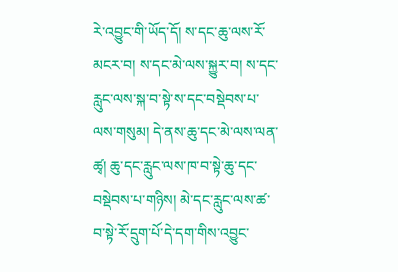རེ་འབྱུང་གི་ཡོད་དོ། ས་དང་ཆུ་ལས་རོ་མངར་བ། ས་དང་མེ་ལས་སྐྱུར་བ། ས་དང་རླུང་ལས་སྐ་བ་སྟེ་ས་དང་བསྡེབས་པ་ལས་གསུམ། དེ་ནས་ཆུ་དང་མེ་ལས་ལན་ཚྭ། ཆུ་དང་རླུང་ལས་ཁ་བ་སྟེ་ཆུ་དང་བསྡེབས་པ་གཉིས། མེ་དང་རླུང་ལས་ཚ་བ་སྟེ་རོ་དྲུག་པོ་དེ་དག་གིས་འབྱུང་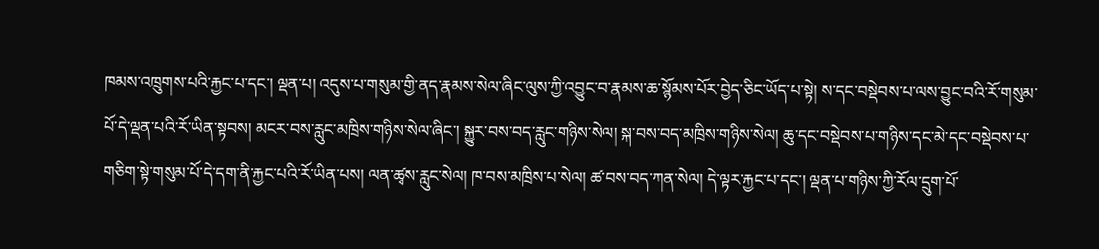ཁམས་འཁྲུགས་པའི་རྐྱང་པ་དང་། ལྡན་པ། འདུས་པ་གསུམ་གྱི་ནད་རྣམས་སེལ་ཞིང་ལུས་ཀྱི་འབྱུང་བ་རྣམས་ཆ་སྙོམས་པོར་བྱེད་ཅིང་ཡོད་པ་སྟེ། ས་དང་བསྡེབས་པ་ལས་བྱུང་བའི་རོ་གསུམ་པོ་དེ་ལྡན་པའི་རོ་ཡིན་སྟབས། མངར་བས་རླུང་མཁྲིས་གཉིས་སེལ་ཞིང་། སྐྱུར་བས་བད་རླུང་གཉིས་སེལ། སྐ་བས་བད་མཁྲིས་གཉིས་སེལ། ཆུ་དང་བསྡེབས་པ་གཉིས་དང་མེ་དང་བསྡེབས་པ་གཅིག་སྟེ་གསུམ་པོ་དེ་དག་ནི་རྐྱང་པའི་རོ་ཡིན་པས། ལན་ཚྭས་རླུང་སེལ། ཁ་བས་མཁྲིས་པ་སེལ། ཚ་བས་བད་ཀན་སེལ། དེ་ལྟར་རྐྱང་པ་དང་། ལྡན་པ་གཉིས་ཀྱི་རོལ་དྲུག་པོ་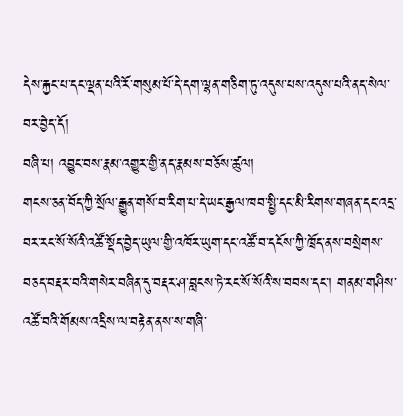དེས་རྐྱང་པ་དང་ལྡན་པའི་རོ་གསུམ་པོ་དེ་དག་ལྷན་གཅིག་ཏུ་འདུས་པས་འདུས་པའི་ནད་སེལ་བར་བྱེད་དོ།
བཞི་པ། འབྱུང་བས་རྣམ་འགྱུར་གྱི་ནད་རྣམས་བཅོས་ཚུལ།
གངས་ཅན་བོད་ཀྱི་སྲོལ་རྒྱུན་གསོ་བ་རིག་པ་དེ་ཡང་རྒྱལ་ཁབ་སྤྱི་དང་མི་རིགས་གཞན་དང་འདྲ་བར་རང་སོ་སོའི་འཚོ་སྡོད་བྱེད་ཡུལ་གྱི་འཁོར་ཡུག་དང་འཚོ་བ་དངོས་ཀྱི་ཁྲོད་ནས་བསྲེགས་བཅད་བརྡར་བའི་གསེར་བཞིན་དུ་བརྡར་ཤ་བླངས་ཏེ་རང་སོ་སོའི་ས་བབས་དང་། གནམ་གཤིས་འཚོ་བའི་གོམས་འདྲིས་ལ་བརྟེན་ནས་ས་གཞི་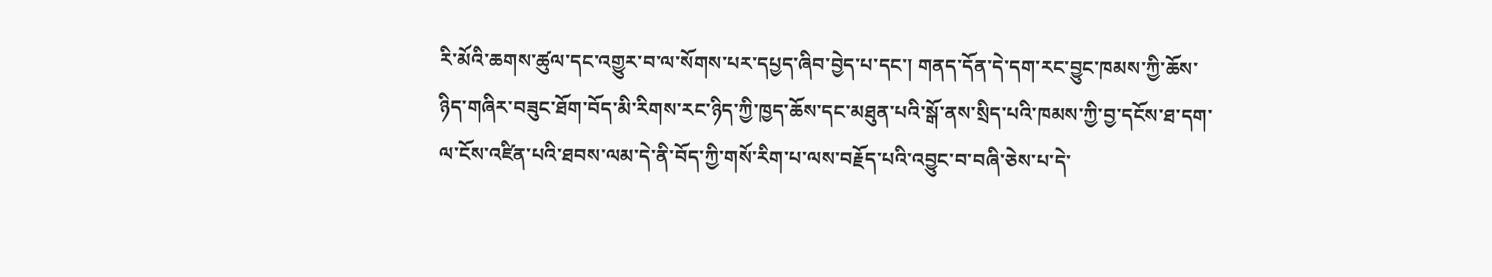རི་མོའི་ཆགས་ཚུལ་དང་འགྱུར་བ་ལ་སོགས་པར་དཔྱད་ཞིབ་བྱེད་པ་དང་། གནད་དོན་དེ་དག་རང་བྱུང་ཁམས་ཀྱི་ཆོས་ཉིད་གཞིར་བཟུང་ཐོག་བོད་མི་རིགས་རང་ཉིད་ཀྱི་ཁྱད་ཆོས་དང་མཐུན་པའི་སྒོ་ནས་སྲིད་པའི་ཁམས་ཀྱི་བྱ་དངོས་ཐ་དག་ལ་ངོས་འཛིན་པའི་ཐབས་ལམ་དེ་ནི་བོད་ཀྱི་གསོ་རིག་པ་ལས་བརྗོད་པའི་འབྱུང་བ་བཞི་ཅེས་པ་དེ་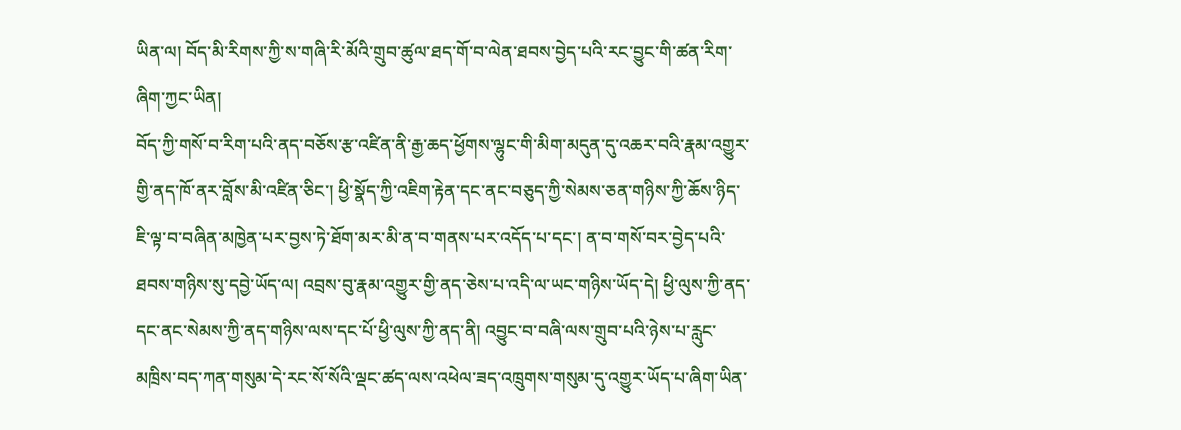ཡིན་ལ། བོད་མི་རིགས་ཀྱི་ས་གཞི་རི་མོའི་གྲུབ་ཚུལ་ཐད་གོ་བ་ལེན་ཐབས་བྱེད་པའི་རང་བྱུང་གི་ཚན་རིག་ཞིག་ཀྱང་ཡིན།
བོད་ཀྱི་གསོ་བ་རིག་པའི་ནད་བཅོས་རྩ་འཛིན་ནི་རྒྱ་ཆད་ཕྱོགས་ལྷུང་གི་མིག་མདུན་དུ་འཆར་བའི་རྣམ་འགྱུར་གྱི་ནད་ཁོ་ནར་བློས་མི་འཛིན་ཅིང་། ཕྱི་སྣོད་ཀྱི་འཇིག་རྟེན་དང་ནང་བཅུད་ཀྱི་སེམས་ཅན་གཉིས་ཀྱི་ཆོས་ཉིད་ཇི་ལྟ་བ་བཞིན་མཁྱེན་པར་བྱས་ཏེ་ཐོག་མར་མི་ན་བ་གནས་པར་འདོད་པ་དང་། ན་བ་གསོ་བར་བྱེད་པའི་ཐབས་གཉིས་སུ་དབྱེ་ཡོད་ལ། འབྲས་བུ་རྣམ་འགྱུར་གྱི་ནད་ཅེས་པ་འདི་ལ་ཡང་གཉིས་ཡོད་དེ། ཕྱི་ལུས་ཀྱི་ནད་དང་ནང་སེམས་ཀྱི་ནད་གཉིས་ལས་དང་པོ་ཕྱི་ལུས་ཀྱི་ནད་ནི། འབྱུང་བ་བཞི་ལས་གྲུབ་པའི་ཉེས་པ་རླུང་མཁྲིས་བད་ཀན་གསུམ་དེ་རང་སོ་སོའི་ལྡང་ཚད་ལས་འཕེལ་ཟད་འཁྲུགས་གསུམ་དུ་འགྱུར་ཡོད་པ་ཞིག་ཡིན་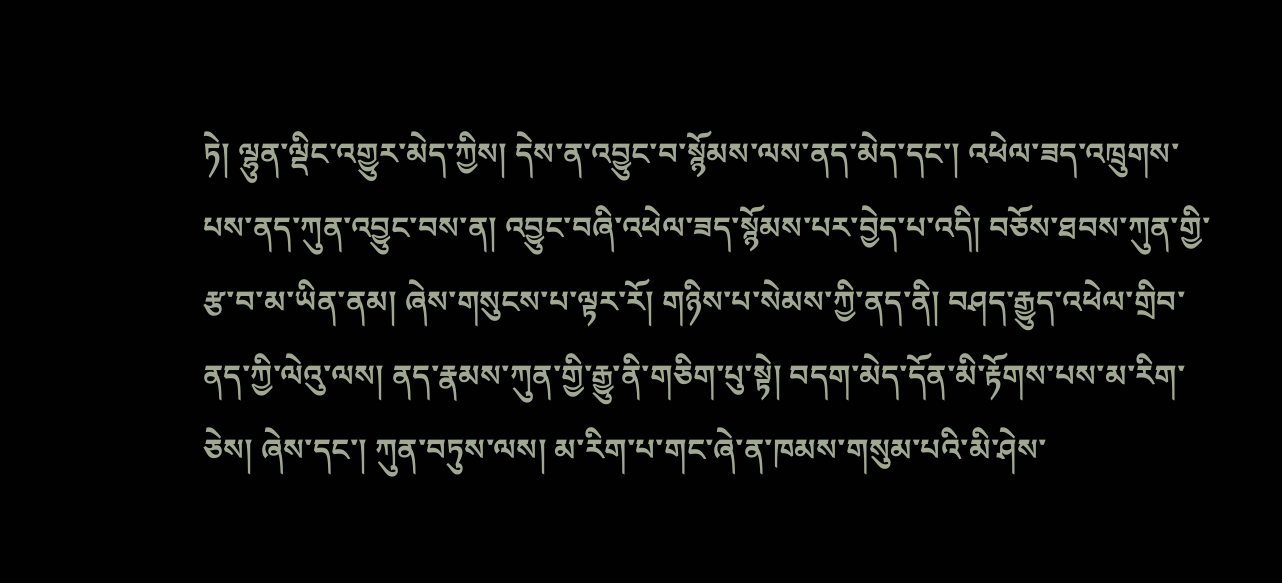ཏེ། ལྷུན་ལྡིང་འགྱུར་མེད་ཀྱིས། དེས་ན་འབྱུང་བ་སྙོམས་ལས་ནད་མེད་དང་། འཕེལ་ཟད་འཁྲུགས་པས་ནད་ཀུན་འབྱུང་བས་ན། འབྱུང་བཞི་འཕེལ་ཟད་སྙོམས་པར་བྱེད་པ་འདི། བཅོས་ཐབས་ཀུན་གྱི་རྩ་བ་མ་ཡིན་ནམ། ཞེས་གསུངས་པ་ལྟར་རོ། གཉིས་པ་སེམས་ཀྱི་ནད་ནི། བཤད་རྒྱུད་འཕེལ་གྲིབ་ནད་ཀྱི་ལེའུ་ལས། ནད་རྣམས་ཀུན་གྱི་རྒྱུ་ནི་གཅིག་པུ་སྟེ། བདག་མེད་དོན་མི་རྟོགས་པས་མ་རིག་ཅེས། ཞེས་དང་། ཀུན་བཏུས་ལས། མ་རིག་པ་གང་ཞེ་ན་ཁམས་གསུམ་པའི་མི་ཤེས་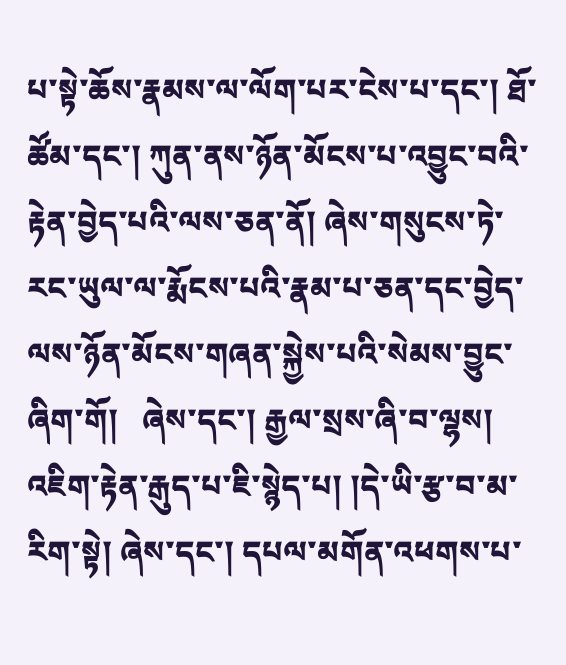པ་སྟེ་ཆོས་རྣམས་ལ་ལོག་པར་ངེས་པ་དང་། ཐོ་ཚོམ་དང་། ཀུན་ནས་ཉོན་མོངས་པ་འབྱུང་བའི་རྟེན་བྱེད་པའི་ལས་ཅན་ནོ། ཞེས་གསུངས་ཏེ་རང་ཡུལ་ལ་རྨོངས་པའི་རྣམ་པ་ཅན་དང་བྱེད་ལས་ཉོན་མོངས་གཞན་སྐྱེས་པའི་སེམས་བྱུང་ཞིག་གོ།   ཞེས་དང་། རྒྱལ་སྲས་ཞི་བ་ལྷས། འཇིག་རྟེན་རྒུད་པ་ཇི་སྙེད་པ། །དེ་ཡི་རྩ་བ་མ་རིག་སྟེ། ཞེས་དང་། དཔལ་མགོན་འཕགས་པ་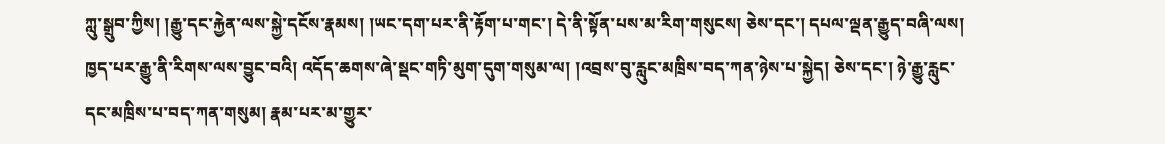ཀླུ་སྒྲུབ་ཀྱིས། །རྒྱུ་དང་རྐྱེན་ལས་སྐྱེ་དངོས་རྣམས། །ཡང་དག་པར་ནི་རྟོག་པ་གང་། དེ་ནི་སྟོན་པས་མ་རིག་གསུངས། ཅེས་དང་། དཔལ་ལྡན་རྒྱུད་བཞི་ལས། ཁྱད་པར་རྒྱུ་ནི་རིགས་ལས་བྱུང་བའི། འདོད་ཆགས་ཞེ་སྡང་གཏི་མུག་དུག་གསུམ་ལ། །འབྲས་བུ་རླུང་མཁྲིས་བད་ཀན་ཉེས་པ་སྐྱེད། ཅེས་དང་། ཉེ་རྒྱུ་རླུང་དང་མཁྲིས་པ་བད་ཀན་གསུམ། རྣམ་པར་མ་གྱུར་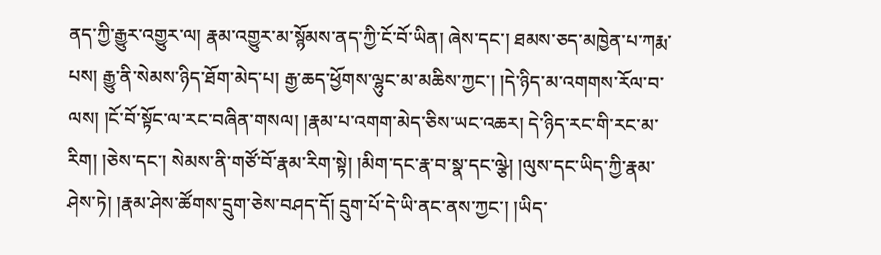ནད་ཀྱི་རྒྱུར་འགྱུར་ལ། རྣམ་འགྱུར་མ་སྙོམས་ནད་ཀྱི་ངོ་བོ་ཡིན། ཞེས་དང་། ཐམས་ཅད་མཁྱེན་པ་ཀརྨ་པས། རྒྱུ་ནི་སེམས་ཉིད་ཐོག་མེད་པ། རྒྱ་ཆད་ཕྱོགས་ལྷུང་མ་མཆིས་ཀྱང་། །དེ་ཉིད་མ་འགགས་རོལ་བ་ལས། །ངོ་བོ་སྟོང་ལ་རང་བཞིན་གསལ། །རྣམ་པ་འགག་མེད་ཅིས་ཡང་འཆར། དེ་ཉིད་རང་གི་རང་མ་རིག། །ཅེས་དང་། སེམས་ནི་གཙོ་བོ་རྣམ་རིག་སྟེ། །མིག་དང་རྣ་བ་སྣ་དང་ལྩེ། །ལུས་དང་ཡིད་ཀྱི་རྣམ་ཤེས་ཏེ། །རྣམ་ཤེས་ཚོགས་དྲུག་ཅེས་བཤད་དོ། དྲུག་པོ་དེ་ཡི་ནང་ནས་ཀྱང་། །ཡིད་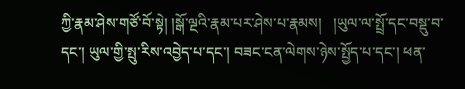ཀྱི་རྣམ་ཤེས་གཙོ་བོ་སྟེ། །སྒོ་ལྔའི་རྣམ་པར་ཤེས་པ་རྣམས།   །ཡུལ་ལ་སྤྲོ་དང་བསྡུ་བ་དང་། ཡུལ་གྱི་སྤུ་རིས་འབྱེད་པ་དང་། བཟང་ངན་ལེགས་ཉེས་སྤྱོད་པ་དང་། ཕན་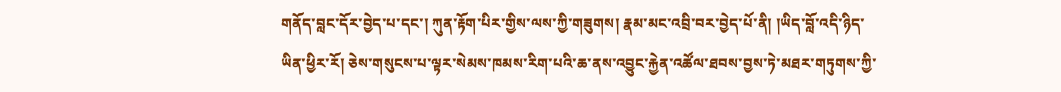གནོད་བླང་དོར་བྱེད་པ་དང་། ཀུན་རྟོག་པིར་གྱིས་ལས་ཀྱི་གཟུགས། རྣམ་མང་འབྲི་བར་བྱེད་པོ་ནི། །ཡིད་བློ་འདི་ཉིད་ཡིན་ཕྱིར་རོ། ཅེས་གསུངས་པ་ལྟར་སེམས་ཁམས་རིག་པའི་ཆ་ནས་འབྱུང་རྐྱེན་འཚོལ་ཐབས་བྱས་ཏེ་མཐར་གཏུགས་ཀྱི་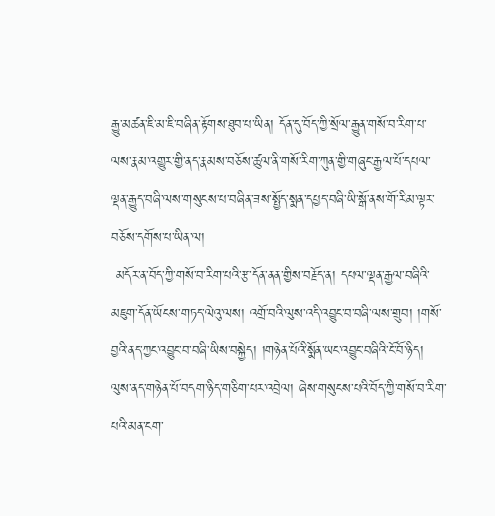རྒྱུ་མཚན་ཇི་མ་ཇི་བཞིན་རྟོགས་ཐུབ་པ་ཡིན། དོན་དུ་བོད་ཀྱི་སྲོལ་རྒྱུན་གསོ་བ་རིག་པ་ལས་རྣམ་འགྱུར་གྱི་ནད་རྣམས་བཅོས་ཚུལ་ནི་གསོ་རིག་ཀུན་གྱི་གཞུང་རྒྱལ་པོ་དཔལ་ལྡན་རྒྱུད་བཞི་ལས་གསུངས་པ་བཞིན་ཟས་སྤྱོད་སྨན་དཔྱད་བཞི་ཡི་སྒོ་ནས་གོ་རིམ་ལྟར་བཅོས་དགོས་པ་ཡིན་ལ།
 མདོར་ན་བོད་ཀྱི་གསོ་བ་རིག་པའི་རྩ་དོན་ནན་གྱིས་བརྗོད་ན། དཔལ་ལྡན་རྒྱལ་བཞིའི་མཇུག་དོན་ཡོངས་གཏད་ལེའུ་ལས། འགྲོ་བའི་ལུས་འདི་འབྱུང་བ་བཞི་ལས་གྲུབ། །གསོ་བྱའི་ནད་ཀྱང་འབྱུང་བ་བཞི་ཡིས་བསྐྱེད། །གཉེན་པོའི་སྨོན་ཡང་འབྱུང་བཞིའི་ངོ་བོ་ཉིད། ལུས་ནད་གཉེན་པོ་བདག་ཉིད་གཅིག་པར་འབྲེལ། ཞེས་གསུངས་པའི་བོད་ཀྱི་གསོ་བ་རིག་པའི་མན་ངག་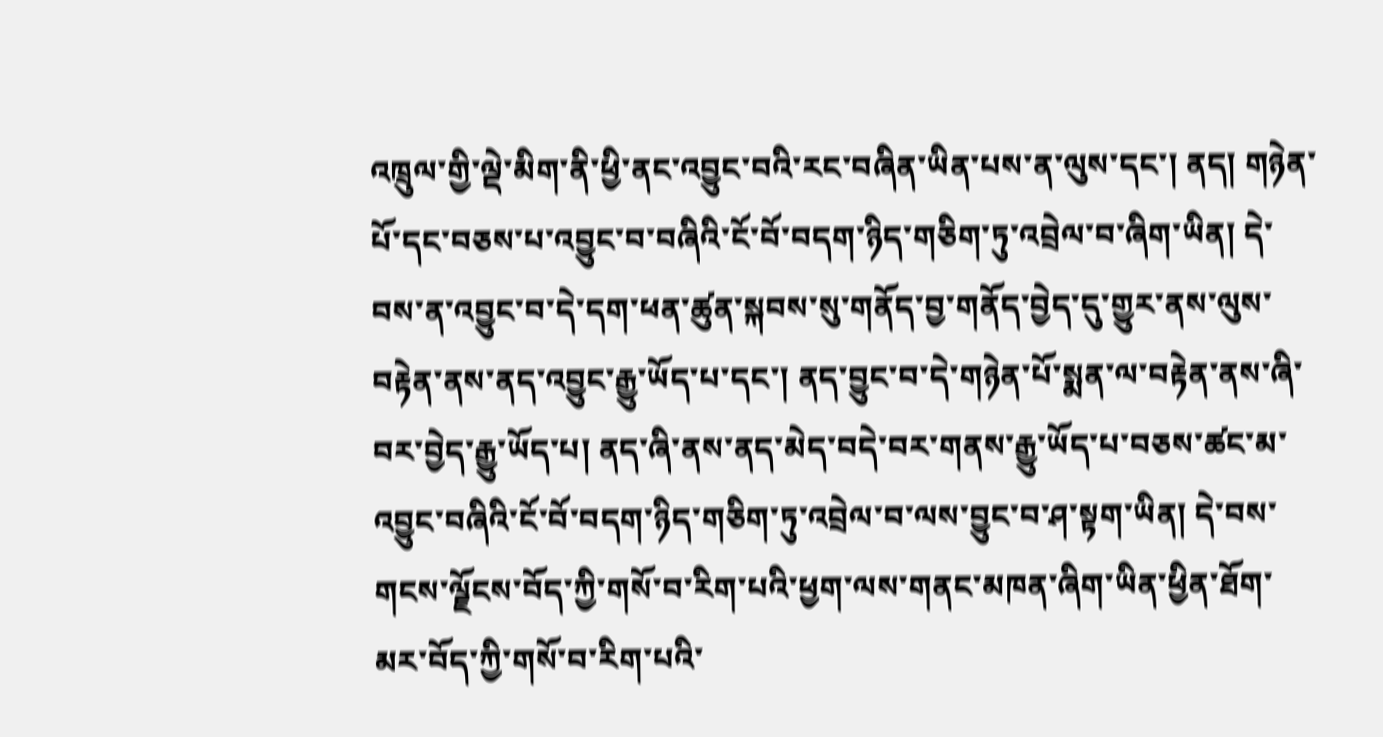འཁྲུལ་གྱི་ལྡེ་མིག་ནི་ཕྱི་ནང་འབྱུང་བའི་རང་བཞིན་ཡིན་པས་ན་ལུས་དང་། ནད། གཉེན་པོ་དང་བཅས་པ་འབྱུང་བ་བཞིའི་ངོ་བོ་བདག་ཉིད་གཅིག་ཏུ་འབྲེལ་བ་ཞིག་ཡིན། དེ་བས་ན་འབྱུང་བ་དེ་དག་ཕན་ཚུན་སྐབས་སུ་གནོད་བྱ་གནོད་བྱེད་དུ་གྱུར་ནས་ལུས་བརྟེན་ནས་ནད་འབྱུང་རྒྱུ་ཡོད་པ་དང་། ནད་བྱུང་བ་དེ་གཉེན་པོ་སྨན་ལ་བརྟེན་ནས་ཞི་བར་བྱེད་རྒྱུ་ཡོད་པ། ནད་ཞི་ནས་ནད་མེད་བདེ་བར་གནས་རྒྱུ་ཡོད་པ་བཅས་ཚང་མ་འབྱུང་བཞིའི་ངོ་བོ་བདག་ཉིད་གཅིག་ཏུ་འབྲེལ་བ་ལས་བྱུང་བ་ཤ་སྟག་ཡིན། དེ་བས་གངས་ལྗོངས་བོད་ཀྱི་གསོ་བ་རིག་པའི་ཕྱག་ལས་གནང་མཁན་ཞིག་ཡིན་ཕྱིན་ཐོག་མར་བོད་ཀྱི་གསོ་བ་རིག་པའི་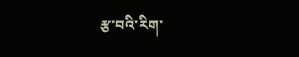རྩ་བའི་རིག་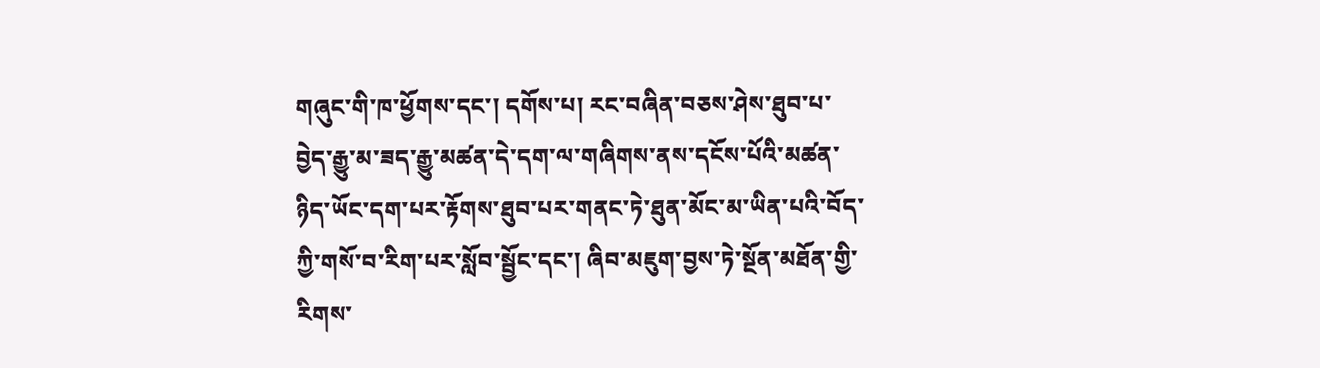གཞུང་གི་ཁ་ཕྱོགས་དང་། དགོས་པ། རང་བཞིན་བཅས་ཤེས་ཐུབ་པ་བྱེད་རྒྱུ་མ་ཟད་རྒྱུ་མཚན་དེ་དག་ལ་གཞིགས་ནས་དངོས་པོའི་མཚན་ཉིད་ཡོང་དག་པར་རྟོགས་ཐུབ་པར་གནང་ཏེ་ཐུན་མོང་མ་ཡིན་པའི་བོད་ཀྱི་གསོ་བ་རིག་པར་སློབ་སྦྱོང་དང་། ཞིབ་མཇུག་བྱས་ཏེ་སྔོན་མཐོན་གྱི་རིགས་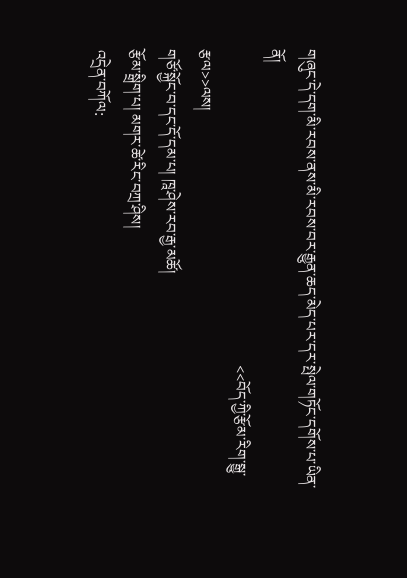གཞུང་དེ་དག་མི་རབས་ནས་མི་རབས་བར་རྒྱུན་ཆད་མེད་པར་དར་སྤེལ་གཏོང་དགོས་པ་ཡིན་ནོ།
                                                                                 <<བོད་ཀྱི་རྩོམ་རིག་སྒྱུ་རྩལ>>ལས།
གཙོ་སྐྱོང་བ་དང་དོ་དམ་པ། ཁཱ་ཤེས་རབ་རྒྱ་མཚོ།
རྩོམ་སྒྲིག་པ། མགར་ཚེ་རིང་བཀྲ་ཤིས།
འདྲེན་བཀོལ: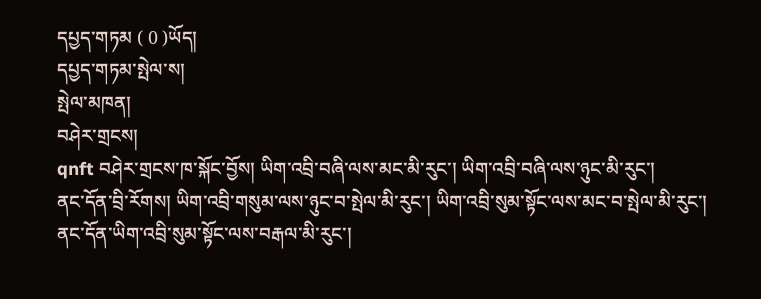དཔྱད་གཏམ ( 0 )ཡོད།
དཔྱད་གཏམ་སྤེལ་ས།
སྤེལ་མཁན།
བཤེར་གྲངས།
qnft བཤེར་གྲངས་ཁ་སྐོང་བྱོས། ཡིག་འབྲི་བཞི་ལས་མང་མི་རུང་། ཡིག་འབྲི་བཞི་ལས་ཉུང་མི་རུང་།
ནང་དོན་བྲི་རོགས། ཡིག་འབྲི་གསུམ་ལས་ཉུང་བ་སྤེལ་མི་རུང་། ཡིག་འབྲི་སུམ་སྟོང་ལས་མང་བ་སྤེལ་མི་རུང་།
ནང་དོན་ཡིག་འབྲི་སུམ་སྟོང་ལས་བརྒལ་མི་རུང་།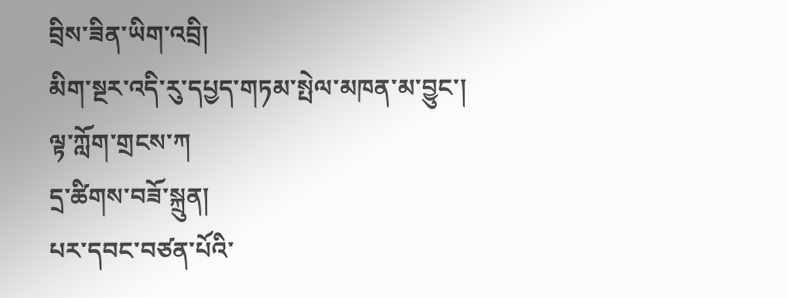བྲིས་ཟིན་ཡིག་འབྲི།
མིག་སྔར་འདི་རུ་དཔྱད་གཏམ་སྤེལ་མཁན་མ་བྱུང་།
ལྟ་ཀློག་གྲངས་ཀ
དྲ་ཚིགས་བཟོ་སྐྲུན།
པར་དབང་བཙན་པོའི་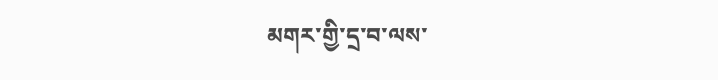མགར་གྱི་དྲ་བ་ལས་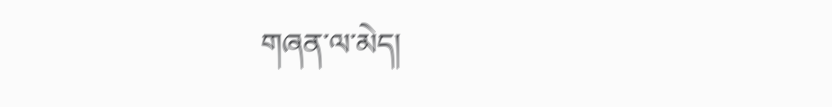གཞན་ལ་མེད།